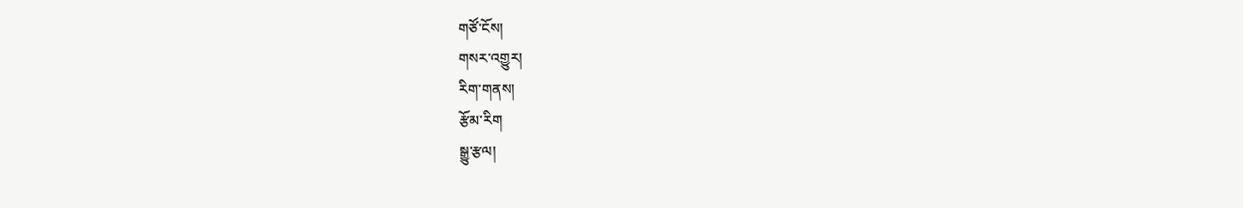གཙོ་ངོས།
གསར་འགྱུར།
རིག་གནས།
རྩོམ་རིག
སྒྱུ་རྩལ།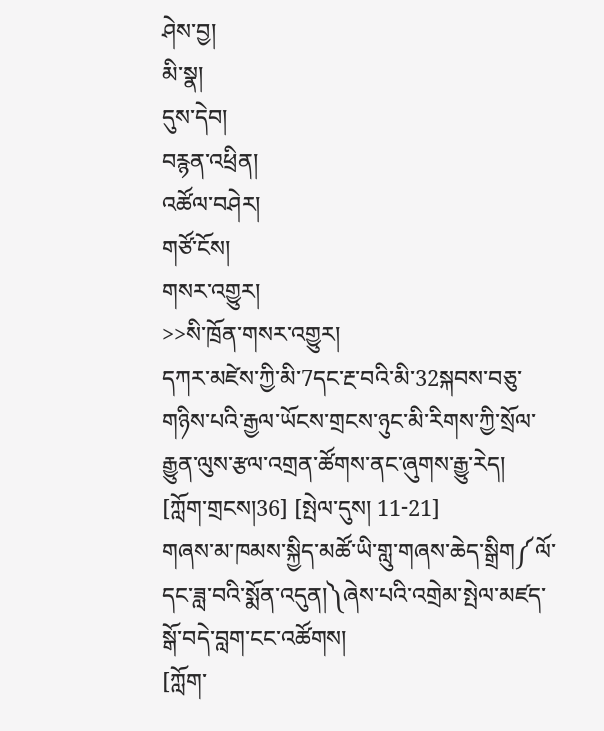ཤེས་བྱ།
མི་སྣ།
དུས་དེབ།
བརྙན་འཕྲིན།
འཚོལ་བཤེར།
གཙོ་ངོས།
གསར་འགྱུར།
>>སི་ཁྲོན་གསར་འགྱུར།
དཀར་མཛེས་ཀྱི་མི་7དང་རྔ་བའི་མི་32སྐབས་བཅུ་གཉིས་པའི་རྒྱལ་ཡོངས་གྲངས་ཉུང་མི་རིགས་ཀྱི་སྲོལ་རྒྱུན་ལུས་རྩལ་འགྲན་ཚོགས་ནང་ཞུགས་རྒྱུ་རེད།
[ཀློག་གྲངས།36] [སྤེལ་དུས། 11-21]
གཞས་མ་ཁམས་སྐྱིད་མཚོ་ཡི་གླུ་གཞས་ཆེད་སྒྲིག༼ལོ་དང་ཟླ་བའི་སྨོན་འདུན།༽ཞེས་པའི་འགྲེམ་སྤེལ་མཛད་སྒོ་བདེ་བླག་ངང་འཚོགས།
[ཀློག་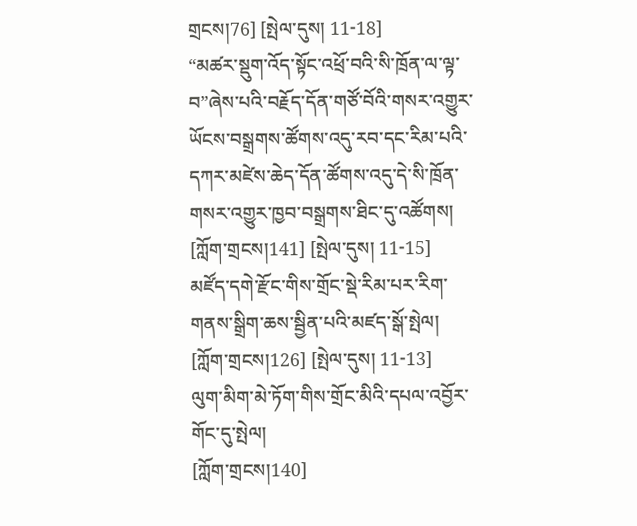གྲངས།76] [སྤེལ་དུས། 11-18]
“མཚར་སྡུག་འོད་སྟོང་འཕྲོ་བའི་སི་ཁྲོན་ལ་ལྟ་བ”ཞེས་པའི་བརྗོད་དོན་གཙོ་བོའི་གསར་འགྱུར་ཡོངས་བསྒྲགས་ཚོགས་འདུ་རབ་དང་རིམ་པའི་དཀར་མཛེས་ཆེད་དོན་ཚོགས་འདུ་དེ་སི་ཁྲོན་གསར་འགྱུར་ཁྱབ་བསྒྲགས་ཐིང་དུ་འཚོགས།
[ཀློག་གྲངས།141] [སྤེལ་དུས། 11-15]
མཛོད་དགེ་རྫོང་གིས་གྲོང་སྡེ་རིམ་པར་རིག་གནས་སྒྲིག་ཆས་སྦྱིན་པའི་མཛད་སྒོ་སྤེལ།
[ཀློག་གྲངས།126] [སྤེལ་དུས། 11-13]
ལུག་མིག་མེ་ཏོག་གིས་གྲོང་མིའི་དཔལ་འབྱོར་གོང་དུ་སྤེལ།
[ཀློག་གྲངས།140]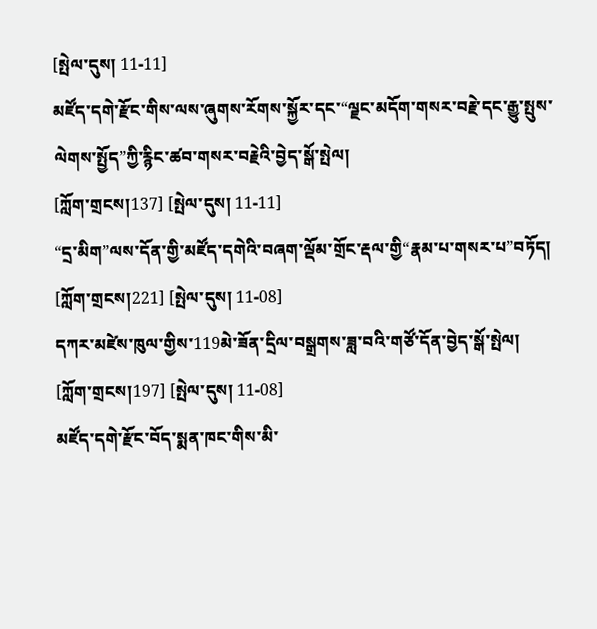[སྤེལ་དུས། 11-11]
མཛོད་དགེ་རྫོང་གིས་ལས་ཞུགས་རོགས་སྐྱོར་དང་“ལྗང་མདོག་གསར་བརྗེ་དང་རྒྱུ་སྤུས་ལེགས་སྤྱོད”ཀྱི་རྙིང་ཚབ་གསར་བརྗེའི་བྱེད་སྒོ་སྤེལ།
[ཀློག་གྲངས།137] [སྤེལ་དུས། 11-11]
“དྲ་མིག”ལས་དོན་གྱི་མཛོད་དགེའི་བཞག་ལྡོམ་གྲོང་རྡལ་གྱི“རྣམ་པ་གསར་པ”བཏོད།
[ཀློག་གྲངས།221] [སྤེལ་དུས། 11-08]
དཀར་མཛེས་ཁུལ་གྱིས་119མེ་ཟོན་དྲིལ་བསྒྲགས་ཟླ་བའི་གཙོ་དོན་བྱེད་སྒོ་སྤེལ།
[ཀློག་གྲངས།197] [སྤེལ་དུས། 11-08]
མཛོད་དགེ་རྫོང་བོད་སྨན་ཁང་གིས་མི་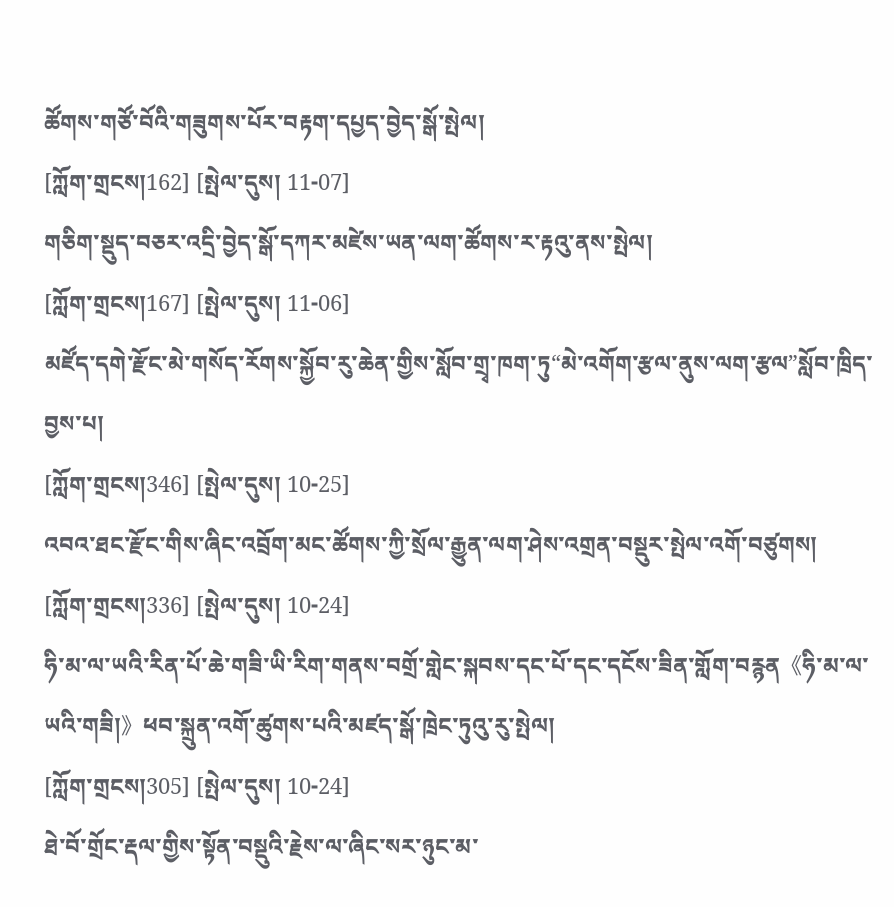ཚོགས་གཙོ་བོའི་གཟུགས་པོར་བརྟག་དཔྱད་བྱེད་སྒོ་སྤེལ།
[ཀློག་གྲངས།162] [སྤེལ་དུས། 11-07]
གཅིག་སྡུད་བཅར་འདྲི་བྱེད་སྒོ་དཀར་མཛེས་ཡན་ལག་ཚོགས་ར་རྟའུ་ནས་སྤེལ།
[ཀློག་གྲངས།167] [སྤེལ་དུས། 11-06]
མཛོད་དགེ་རྫོང་མེ་གསོད་རོགས་སྐྱོབ་རུ་ཆེན་གྱིས་སློབ་གྲྭ་ཁག་ཏུ“མེ་འགོག་རྩལ་ནུས་ལག་རྩལ”སློབ་ཁྲིད་བྱས་པ།
[ཀློག་གྲངས།346] [སྤེལ་དུས། 10-25]
འབའ་ཐང་རྫོང་གིས་ཞིང་འབྲོག་མང་ཚོགས་ཀྱི་སྲོལ་རྒྱུན་ལག་ཤེས་འགྲན་བསྡུར་སྤེལ་འགོ་བཙུགས།
[ཀློག་གྲངས།336] [སྤེལ་དུས། 10-24]
ཧི་མ་ལ་ཡའི་རིན་པོ་ཆེ་གཟི་ཡི་རིག་གནས་བགྲོ་གླེང་སྐབས་དང་པོ་དང་དངོས་ཟིན་གློག་བརྙན《ཧི་མ་ལ་ཡའི་གཟི།》ཕབ་སྐྲུན་འགོ་ཚུགས་པའི་མཛད་སྒོ་ཁྲེང་ཏུའུ་རུ་སྤེལ།
[ཀློག་གྲངས།305] [སྤེལ་དུས། 10-24]
ཐེ་བོ་གྲོང་རྡལ་གྱིས་སྟོན་བསྡུའི་རྗེས་ལ་ཞིང་སར་ཉུང་མ་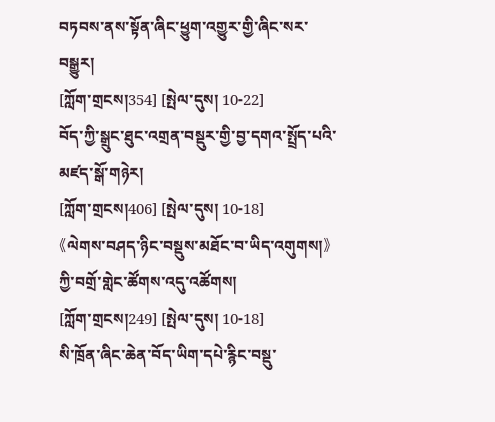བཏབས་ནས་སྟོན་ཞིང་ཕྱུག་འགྱུར་གྱི་ཞིང་སར་བསྒྱུར།
[ཀློག་གྲངས།354] [སྤེལ་དུས། 10-22]
བོད་ཀྱི་སྒྲུང་ཐུང་འགྲན་བསྡུར་གྱི་བྱ་དགའ་སྤྲོད་པའི་མཛད་སྒོ་གཉེར།
[ཀློག་གྲངས།406] [སྤེལ་དུས། 10-18]
《ལེགས་བཤད་ཉིང་བསྡུས་མཐོང་བ་ཡིད་འགུགས།》ཀྱི་བགྲོ་གླེང་ཚོགས་འདུ་འཚོགས།
[ཀློག་གྲངས།249] [སྤེལ་དུས། 10-18]
སི་ཁྲོན་ཞིང་ཆེན་བོད་ཡིག་དཔེ་རྙིང་བསྡུ་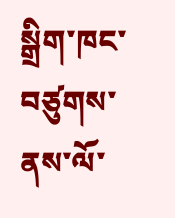སྒྲིག་ཁང་བཙུགས་ནས་ལོ་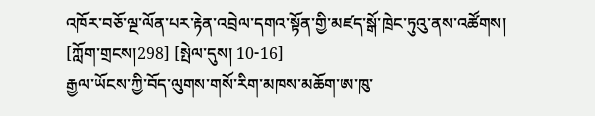འཁོར་བཅོ་ལྔ་ལོན་པར་རྟེན་འབྲེལ་དགའ་སྟོན་གྱི་མཛད་སྒོ་ཁྲེང་ཏུའུ་ནས་འཚོགས།
[ཀློག་གྲངས།298] [སྤེལ་དུས། 10-16]
རྒྱལ་ཡོངས་ཀྱི་བོད་ལུགས་གསོ་རིག་མཁས་མཆོག་ཨ་ཁུ་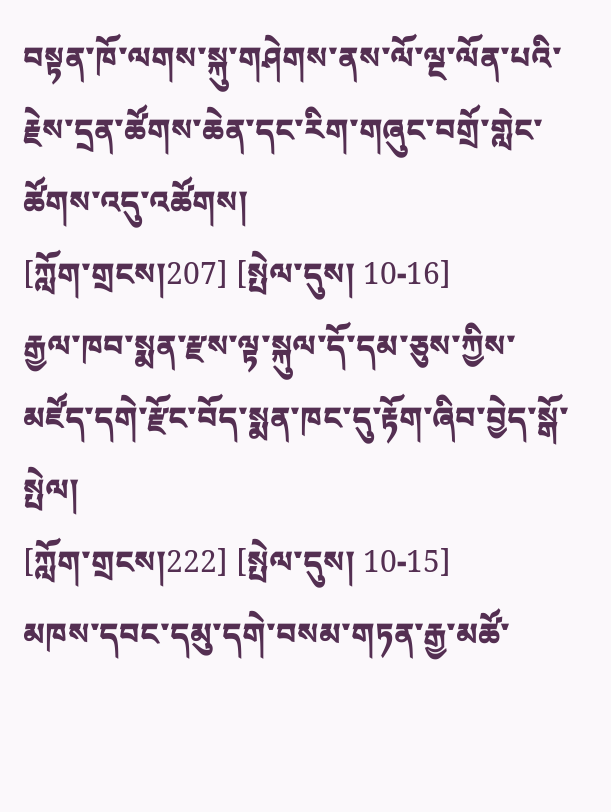བསྟན་ཁོ་ལགས་སྐུ་གཤེགས་ནས་ལོ་ལྔ་ལོན་པའི་རྗེས་དྲན་ཚོགས་ཆེན་དང་རིག་གཞུང་བགྲོ་གླེང་ཚོགས་འདུ་འཚོགས།
[ཀློག་གྲངས།207] [སྤེལ་དུས། 10-16]
རྒྱལ་ཁབ་སྨན་རྫས་ལྟ་སྐུལ་དོ་དམ་ཅུས་ཀྱིས་མཛོད་དགེ་རྫོང་བོད་སྨན་ཁང་དུ་རྟོག་ཞིབ་བྱེད་སྒོ་སྤེལ།
[ཀློག་གྲངས།222] [སྤེལ་དུས། 10-15]
མཁས་དབང་དམུ་དགེ་བསམ་གཏན་རྒྱ་མཚོ་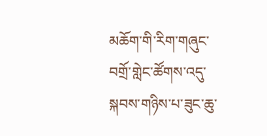མཆོག་གི་རིག་གཞུང་བགྲོ་གླེང་ཚོགས་འདུ་སྐབས་གཉིས་པ་ཟུང་ཆུ་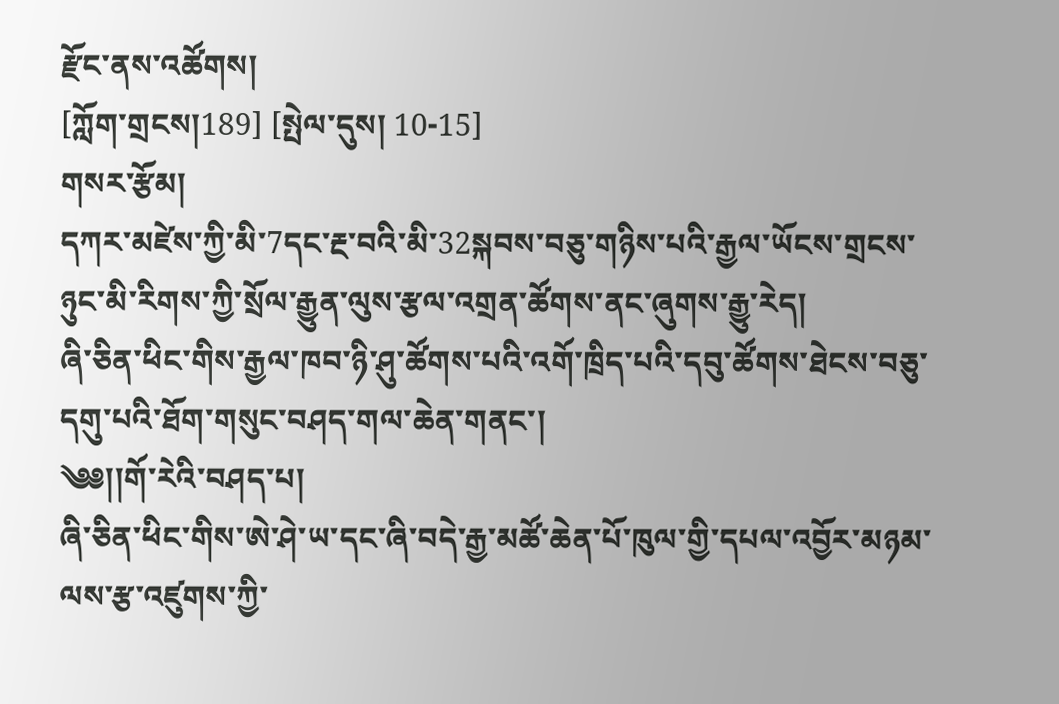རྫོང་ནས་འཚོགས།
[ཀློག་གྲངས།189] [སྤེལ་དུས། 10-15]
གསར་རྩོམ།
དཀར་མཛེས་ཀྱི་མི་7དང་རྔ་བའི་མི་32སྐབས་བཅུ་གཉིས་པའི་རྒྱལ་ཡོངས་གྲངས་ཉུང་མི་རིགས་ཀྱི་སྲོལ་རྒྱུན་ལུས་རྩལ་འགྲན་ཚོགས་ནང་ཞུགས་རྒྱུ་རེད།
ཞི་ཅིན་ཕིང་གིས་རྒྱལ་ཁབ་ཉི་ཤུ་ཚོགས་པའི་འགོ་ཁྲིད་པའི་དབུ་ཚོགས་ཐེངས་བཅུ་དགུ་པའི་ཐོག་གསུང་བཤད་གལ་ཆེན་གནང་།
༄༅།།གོ་རེའི་བཤད་པ།
ཞི་ཅིན་ཕིང་གིས་ཨེ་ཤེ་ཡ་དང་ཞི་བདེ་རྒྱ་མཚོ་ཆེན་པོ་ཁུལ་གྱི་དཔལ་འབྱོར་མཉམ་ལས་རྩ་འཛུགས་ཀྱི་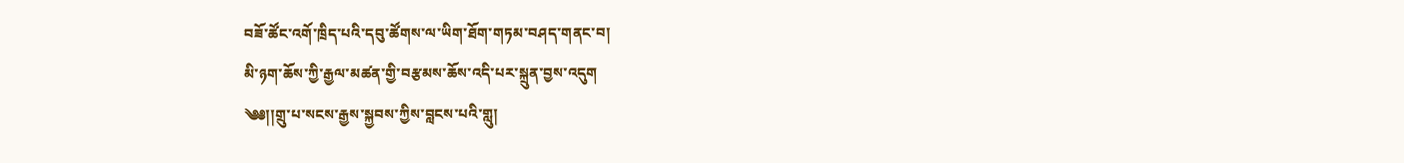བཟོ་ཚོང་འགོ་ཁྲིད་པའི་དབུ་ཚོགས་ལ་ཡིག་ཐོག་གཏམ་བཤད་གནང་བ།
མི་ཉག་ཆོས་ཀྱི་རྒྱལ་མཚན་གྱི་བརྩམས་ཆོས་འདི་པར་སྐྲུན་བྱས་འདུག
༄༅།།གྲུ་པ་སངས་རྒྱས་སྐྱབས་ཀྱིས་བླངས་པའི་གླུ།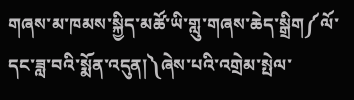གཞས་མ་ཁམས་སྐྱིད་མཚོ་ཡི་གླུ་གཞས་ཆེད་སྒྲིག༼ལོ་དང་ཟླ་བའི་སྨོན་འདུན།༽ཞེས་པའི་འགྲེམ་སྤེལ་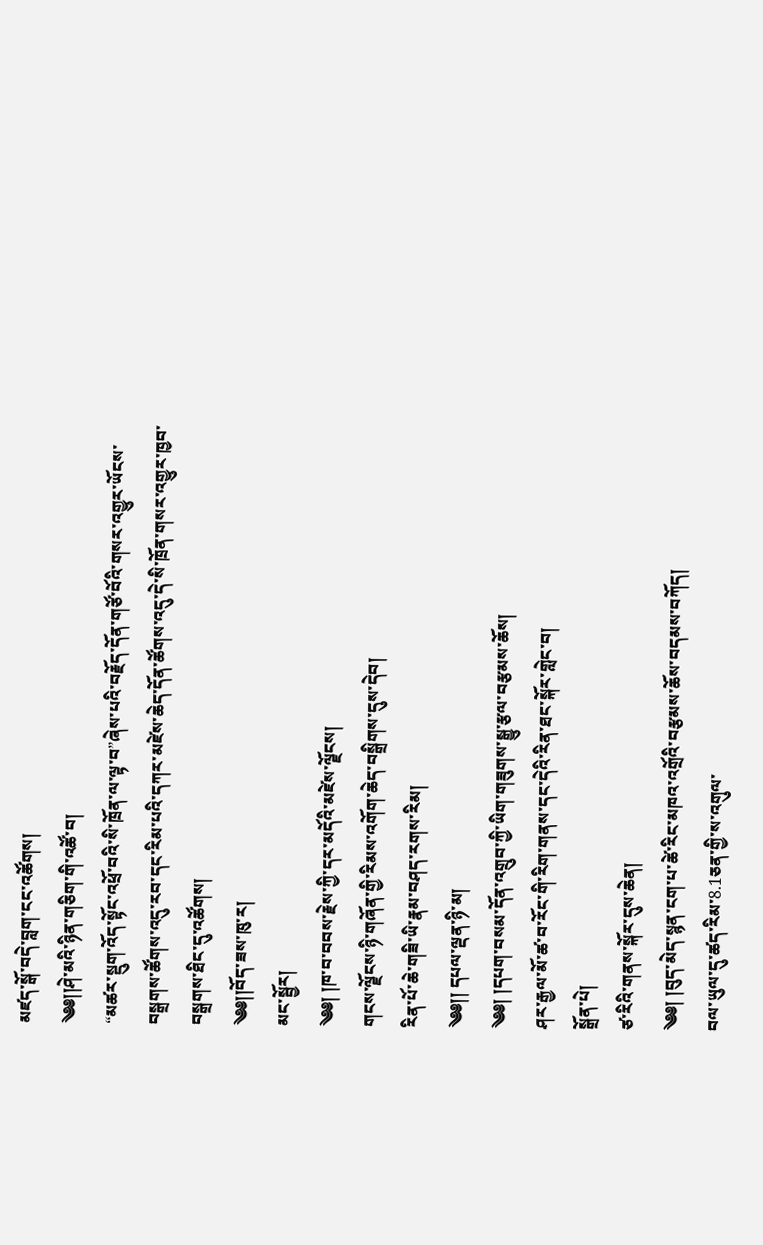མཛད་སྒོ་བདེ་བླག་ངང་འཚོགས།
༄༅།།ཤེ་མའི་ཉིན་གཅིག་གི་འཚོ་བ།
“མཚར་སྡུག་འོད་སྟོང་འཕྲོ་བའི་སི་ཁྲོན་ལ་ལྟ་བ”ཞེས་པའི་བརྗོད་དོན་གཙོ་བོའི་གསར་འགྱུར་ཡོངས་བསྒྲགས་ཚོགས་འདུ་རབ་དང་རིམ་པའི་དཀར་མཛེས་ཆེད་དོན་ཚོགས་འདུ་དེ་སི་ཁྲོན་གསར་འགྱུར་ཁྱབ་བསྒྲགས་ཐིང་དུ་འཚོགས།
༄༅།།བོད་ཟས་ཁུ་ར།
མང་སྦྱོར།
༄༅། །ཁ་བ་བབས་རྗེས་ཀྱི་དར་མདོའི་མཛེས་ལྗོངས།
གངས་ལྗོངས་ཉི་གཞོན་གྱི་རིམས་འགོག་ཆེད་བསྒྲིགས་དུས་དེབ།
རིན་པོ་ཆེ་གཟི་ཡི་རྣམ་བཤད་རགས་རིམ།
༄༅།། དཔལ་ལྡན་ཉི་མ།
༄༅། །དཔག་བསམ་དོན་འགྲུབ་ཀྱི་ཡིག་གཟུགས་སྒྱུ་རྩལ་བརྩམས་ཆོས།
ཤར་རྒྱལ་མོ་ཚ་བ་རོང་གི་རིག་གནས་དང་དེའི་རིན་ཐང་སྐོར་གླེང་བ།
སྒྲོན་པེ།
ཙ་རིའི་གནས་སྐོར་དུས་ཆེན།
༄༅། །བུད་མེད་སྙན་ངག་པ་ཚེ་རིང་མཁའ་འགྲོའི་བརྩམས་ཆོས་བདམས་བཀོད།
བལ་ཡུལ་དུ་ཚད་རིམ་8.1ཅན་གྱི་ས་འགུལ་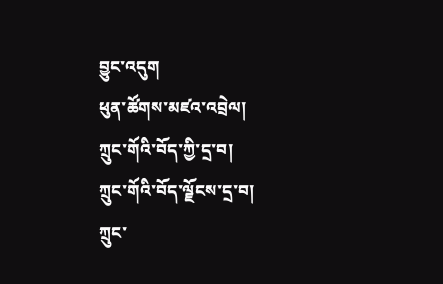བྱུང་འདུག
ཕུན་ཚོགས་མཛའ་འབྲེལ།
ཀྲུང་གོའི་བོད་ཀྱི་དྲ་བ།
ཀྲུང་གོའི་བོད་ལྗོངས་དྲ་བ།
ཀྲུང་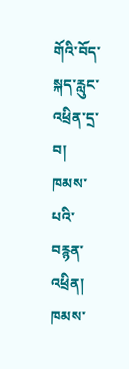གོའི་བོད་སྐད་རླུང་འཕྲིན་དྲ་བ།
ཁམས་པའི་བརྙན་འཕྲིན།
ཁམས་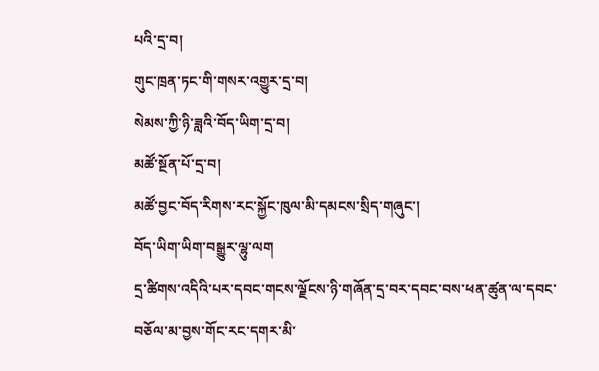པའི་དྲ་བ།
གུང་ཁྲན་ཏང་གི་གསར་འགྱུར་དྲ་བ།
སེམས་ཀྱི་ཉི་ཟླའི་བོད་ཡིག་དྲ་བ།
མཚོ་སྔོན་པོ་དྲ་བ།
མཚོ་བྱང་བོད་རིགས་རང་སྐྱོང་ཁུལ་མི་དམངས་སྲིད་གཞུང་།
བོད་ཡིག་ཡིག་བསྒྱུར་ལྷུ་ལག
དྲ་ཚིགས་འདིའི་པར་དབང་གངས་ལྗོངས་ཉི་གཞོན་དྲ་བར་དབང་བས་ཕན་ཚུན་ལ་དབང་བཅོལ་མ་བྱས་གོང་རང་དགར་མི་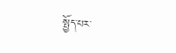སྤྱོད་པར་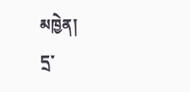མཁྱེན།
དྲ་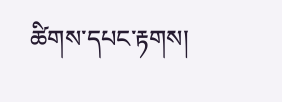ཚིགས་དཔང་རྟགས།